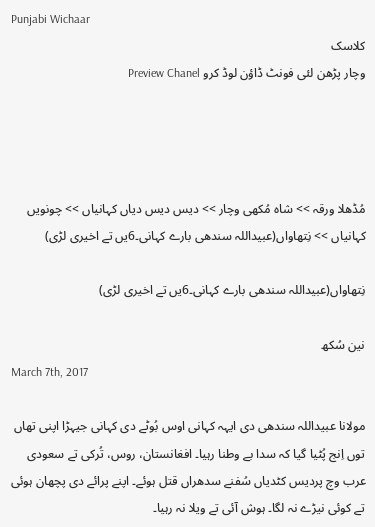Punjabi Wichaar
کلاسک
وچار پڑھن لئی فونٹ ڈاؤن لوڈ کرو Preview Chanel




مُڈھلا ورقہ >> شاہ مُکھی وچار >> دیس دیس دیاں کہانیاں >> چونویں کہانیاں >> نِتھاواں(عبیداللہ سندھی بارے کہانی۔6یں تے اخیری لڑی)

نِتھاواں(عبیداللہ سندھی بارے کہانی۔6یں تے اخیری لڑی)

نین سُکھ
March 7th, 2017

مولانا عبیداللہ سندھی دی ایہہ کہانی اوس بُوٹے دی کہانی جیہڑا اپنی تھاں توں اِنج پُٹیا گیا کہ سدا بے وطنا رہیا۔ افغانستان، روس، تُرکی تے سعودی عرب وچ پردیس کٹدیاں سُفنے سدھراں قتل ہوئے۔ اپنے پرائے دی پچھان ہوئی تے کوئی نیڑے نہ لگا۔ ہوش آئی تے ویلا نہ رہیا۔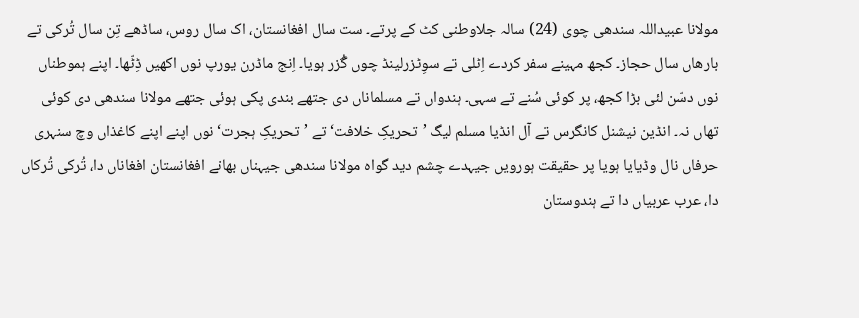مولانا عبیداللہ سندھی چوی (24) سالہ جلاوطنی کٹ کے پرتے۔ ست سال افغانستان، اک سال روس، ساڈھے تِن سال تُرکی تے بارھاں سال حجاز۔ کجھ مہینے سفر کردے اِٹلی تے سوِٹزرلینڈ چوں گُزر ہویا۔ اِنج ماڈرن یورپ نوں اکھیں ڈِٹّھا۔ اپنے ہموطناں نوں دسّن لئی بڑا کجھ، پر کوئی سُنے تے سہی۔ ہندواں تے مسلماناں دی جتھے بندی پکی ہوئی جتھے مولانا سندھی دی کوئی تھاں نہ۔ انڈین نیشنل کانگرس تے آل انڈیا مسلم لیگ ’تحریکِ خلافت‘ تے ’تحریکِ ہجرت‘ نوں اپنے اپنے کاغذاں وچ سنہری حرفاں نال وڈیایا ہویا پر حقیقت ہورویں جیہدے چشم دید گواہ مولانا سندھی جیہناں بھانے افغانستان افغاناں دا، تُرکی تُرکاں دا، عرب عربیاں دا تے ہندوستان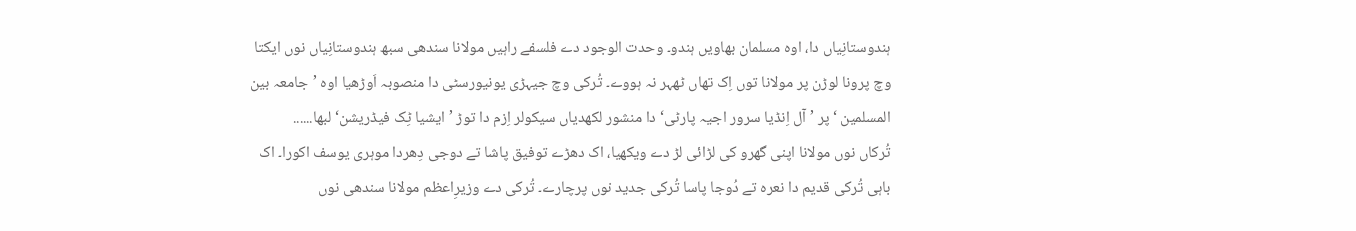ہندوستانِیاں دا، اوہ مسلمان بھاویں ہندو۔ وحدت الوجود دے فلسفے راہیں مولانا سندھی سبھ ہندوستانِیاں نوں ایکتا وچ پرونا لوڑن پر مولانا توں اِک تھاں ٹھہر نہ ہووے۔ تُرکی وچ جیہڑی یونیورسٹی دا منصوبہ اَوڑھیا اوہ ’جامعہ بین المسلمین ‘پر ’آل اِنڈیا سرور اجیہ پارٹی‘ دا منشور لکھدیاں سیکولر اِزم دا توڑ ’ایشیا ٹِک فیڈریشن‘ لبھا......
تُرکاں نوں مولانا اپنی گھرو کی لڑائی لڑ دے ویکھیا، اک دھڑے توفیق پاشا تے دوجی دِھردا موہری یوسف اکورا۔ اک باہی تُرکی قدیم دا نعرہ تے دُوجا پاسا تُرکی جدید نوں پرچارے۔ تُرکی دے وزیرِاعظم مولانا سندھی نوں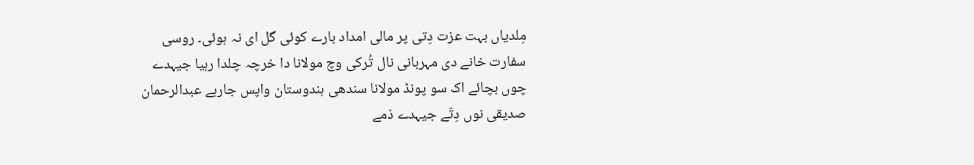مِلدیاں بہت عزت دِتی پر مالی امداد بارے کوئی گل ای نہ ہوئی۔ روسی سفارت خانے دی مہربانی نال تُرکی وچ مولانا دا خرچہ چلدا رہیا جیہدے چوں بچائے اک سو پونڈ مولانا سندھی ہندوستان واپس جارہے عبدالرحمان صدیقی نوں دِتّے جیہدے ذمے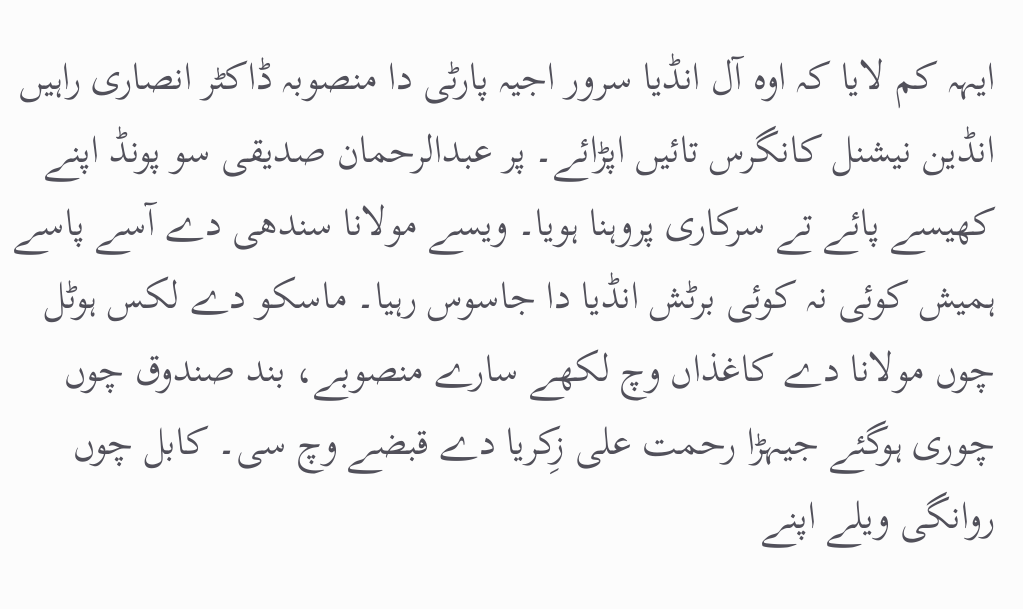ایہہ کم لایا کہ اوہ آل انڈیا سرور اجیہ پارٹی دا منصوبہ ڈاکٹر انصاری راہیں انڈین نیشنل کانگرس تائیں اپڑائے۔ پر عبدالرحمان صدیقی سو پونڈ اپنے کھیسے پائے تے سرکاری پروہنا ہویا۔ ویسے مولانا سندھی دے آسے پاسے ہمیش کوئی نہ کوئی برٹش انڈیا دا جاسوس رہیا۔ ماسکو دے لکس ہوٹل چوں مولانا دے کاغذاں وچ لکھے سارے منصوبے، بند صندوق چوں چوری ہوگئے جیہڑا رحمت علی زِکریا دے قبضے وچ سی۔ کابل چوں روانگی ویلے اپنے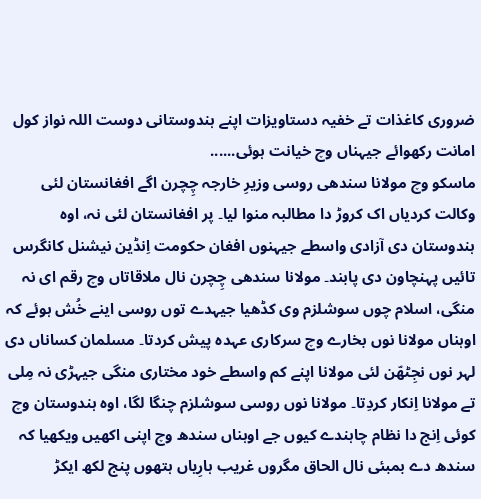ضروری کاغذات تے خفیہ دستاویزات اپنے ہندوستانی دوست اللہ نواز کول امانت رکھوائے جیہناں وچ خیانت ہوئی......
ماسکو وچ مولانا سندھی روسی وزیرِ خارجہ چِچرن اگے افغانستان لئی وکالت کردیاں اک کروڑ دا مطالبہ منوا لیا۔ پر افغانستان لئی نہ، اوہ ہندوستان دی آزادی واسطے جیہنوں افغان حکومت اِنڈین نیشنل کانگرس تائیں پہنچاون دی پابند۔ مولانا سندھی چِچرن نال ملاقاتاں وچ رقم ای نہ منگی، اسلام چوں سوشلزم وی کڈھیا جیہدے توں روسی اینے خُش ہوئے کہ اوہناں مولانا نوں بخارے وچ سرکاری عہدہ پیش کردتا۔ مسلمان کساناں دی لہر نوں نجِٹھّن لئی مولانا اپنے کم واسطے خود مختاری منگی جیہڑی نہ مِلی تے مولانا اِنکار کردِتا۔ مولانا نوں روسی سوشلزم چنگا لگا، اوہ ہندوستان وچ کوئی اِنج دا نظام چاہندے کیوں جے اوہناں سندھ وچ اپنی اکھیں ویکھیا کہ سندھ دے بمبئی نال الحاق مگروں غریب ہارِیاں ہتھوں پنج لکھ ایکڑ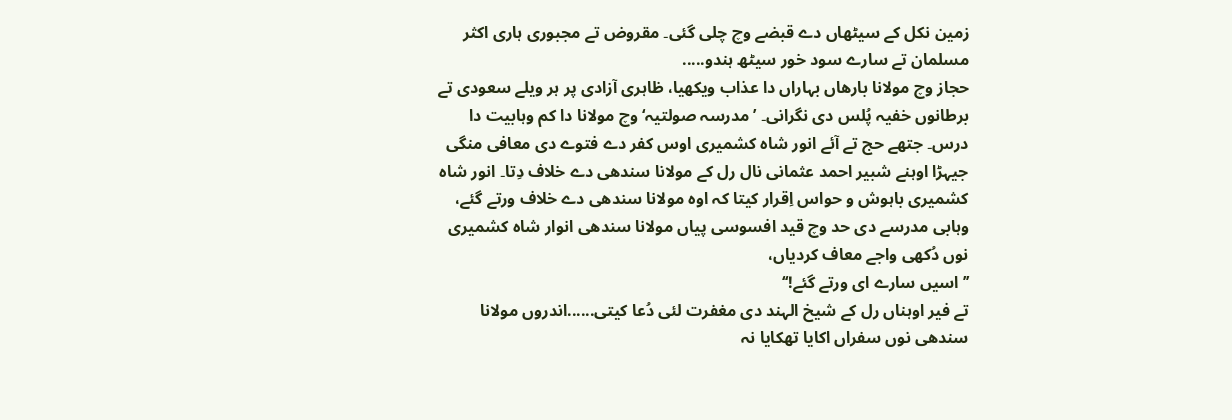زمین نکل کے سیٹھاں دے قبضے وچ چلی گئی۔ مقروض تے مجبوری ہاری اکثر مسلمان تے سارے سود خور سیٹھ ہندو.....
حجاز وچ مولانا بارھاں بہاراں دا عذاب ویکھیا، ظاہری آزادی پر ہر ویلے سعودی تے برطانوں خفیہ پُلس دی نگرانی۔ ’مدرسہ صولتیہ‘ وچ مولانا دا کم وہابیت دا درس۔ جتھے حج تے آئے انور شاہ کشمیری اوس کفر دے فتوے دی معافی منگی جیہڑا اوہنے شبیر احمد عثمانی نال رل کے مولانا سندھی دے خلاف دِتا۔ انور شاہ کشمیری باہوش و حواس اِقرار کیتا کہ اوہ مولانا سندھی دے خلاف ورتے گئے، وہابی مدرسے دی حد وچ قید افسوسی پیاں مولانا سندھی انوار شاہ کشمیری نوں دُکھی واجے معاف کردیاں،
’’اسیں سارے ای ورتے گئے!‘‘
تے فیر اوہناں رل کے شیخ الہند دی مغفرت لئی دُعا کیتی......اندروں مولانا سندھی نوں سفراں اکایا تھکایا نہ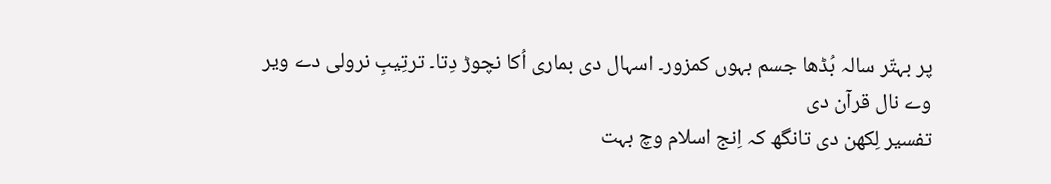پر بہتّر سالہ بُڈھا جسم بہوں کمزور۔ اسہال دی بماری اُکا نچوڑ دِتا۔ ترتِیبِ نرولی دے ویر وے نال قرآن دی
تفسیر لِکھن دی تانگھ کہ اِنج اسلام وچ بہت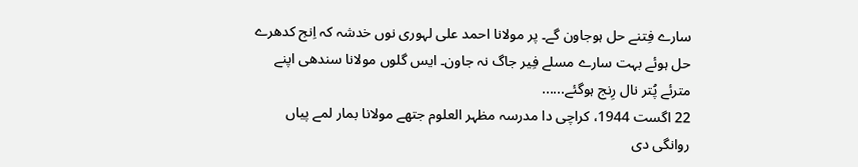سارے فِتنے حل ہوجاون گے۔ پر مولانا احمد علی لہوری نوں خدشہ کہ اِنج کدھرے حل ہوئے بہت سارے مسلے فِیر جاگ نہ جاون۔ ایس گلوں مولانا سندھی اپنے مترئے پُتر نال رِنج ہوگئے......
22 اگست 1944، کراچی دا مدرسہ مظہر العلوم جتھے مولانا بمار لمے پیاں روانگی دی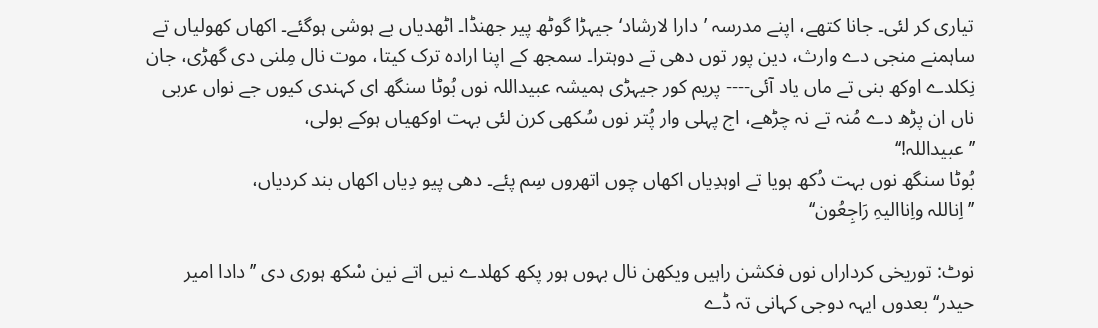تیاری کر لئی۔ جانا کتھے، اپنے مدرسہ ’دارا لارشاد‘ جیہڑا گوٹھ پیر جھنڈا۔ اٹھدیاں بے ہوشی ہوگئے۔ اکھاں کھولیاں تے ساہمنے منجی دے وارث، دین پور توں دھی تے دوہترا۔ سمجھ کے اپنا ارادہ ترک کیتا، موت نال مِلنی دی گھڑی، جان نِکلدے اوکھ بنی تے ماں یاد آئی---- پریم کور جیہڑی ہمیشہ عبیداللہ نوں بُوٹا سنگھ ای کہندی کیوں جے نواں عربی ناں ان پڑھ دے مُنہ تے نہ چڑھے، اج پہلی وار پُتر نوں سُکھی کرن لئی بہت اوکھیاں ہوکے بولی،
’’عبیداللہ!‘‘
بُوٹا سنگھ نوں بہت دُکھ ہویا تے اوہدِیاں اکھاں چوں اتھروں سِم پئے۔ دھی پیو دِیاں اکھاں بند کردیاں،
’’اِناللہ واِناالیہِ رَاجِعُون‘‘

نوٹ: توریخی کرداراں نوں فکشن راہیں ویکھن نال بہوں ہور پکھ کھلدے نیں اتے نین سْکھ ہوری دی ’’دادا امیر حیدر‘‘ بعدوں ایہہ دوجی کہانی تہ ڈے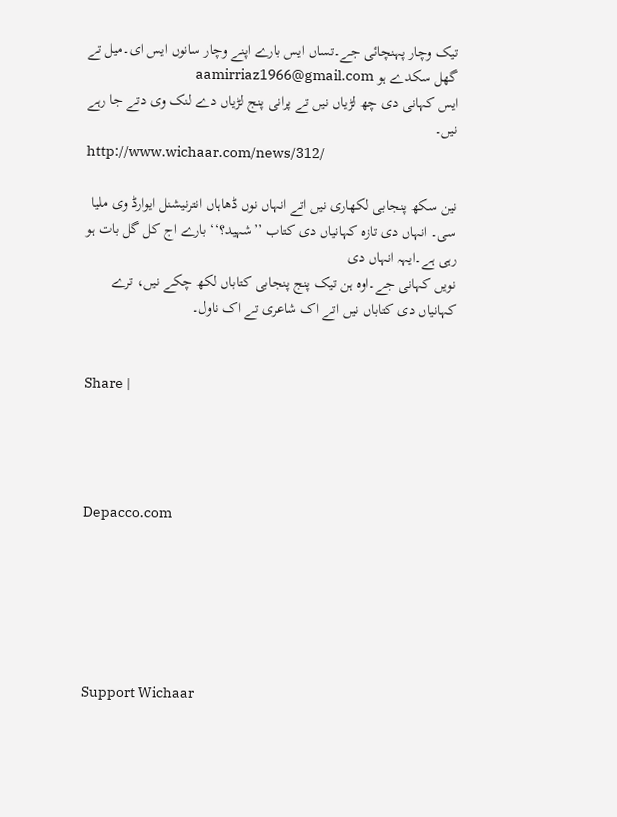تیک وچار پہنچائی جے۔تساں ایس بارے اپنے وچار سانوں ایس ای۔میل تے گھل سکدے ہو aamirriaz1966@gmail.com
ایس کہانی دی چھ لڑیاں نیں تے پرانی پنج لڑیاں دے لنک وی دتے جا رہے نیں۔
http://www.wichaar.com/news/312/

نین سکھ پنجابی لکھاری نیں اتے انہاں نوں ڈھاہاں انترنیشنل ایوارڈ وی ملیا سی۔ انہاں دی تازہ کہانیاں دی کتاب ’’شہید؟‘‘ بارے اج کل گل بات ہو رہی ہے۔ایہہ انہاں دی
نویں کہانی جے۔اوہ ہن تیک پنج پنجابی کتاباں لکھ چکے نیں، ترے کہانیاں دی کتاباں نیں اتے اک شاعری تے اک ناول۔


Share |




Depacco.com






Support Wichaar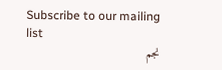Subscribe to our mailing list
نجم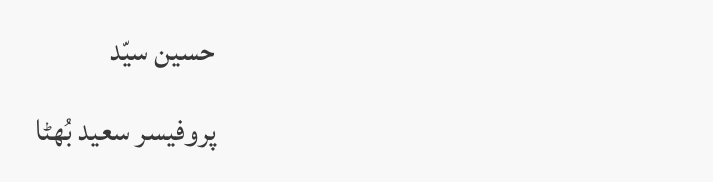حسین سیّد
پروفیسر سعید بُھٹا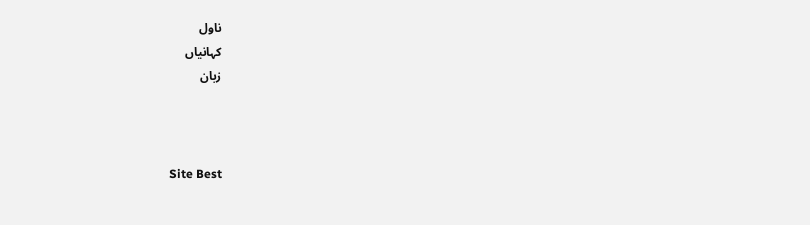ناول
کہانیاں
زبان



Site Best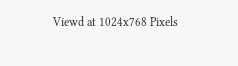Viewd at 1024x768 Pixels